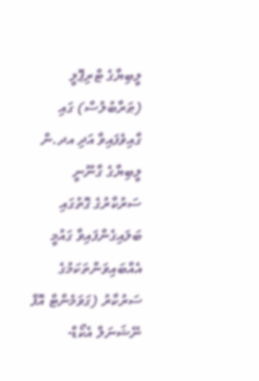ލީބިޔާގެ ޓްރިޕޮލީ (ޠަރާބުލުސް) ގައި ގާއިވެފައިވާ އަދި އދ.ން ލީބިޔާގެ ގާނޫނީ ސަރުކާރުގެ ގޮތުގައި ބަލައިގެންފައިވާ ގައުމީ އެއްބައިވަންތަކަމުގެ ސަރުކާރު (ގަވަމެންޓް އޮފް ނޭޝަނަލް އެކޯޑް-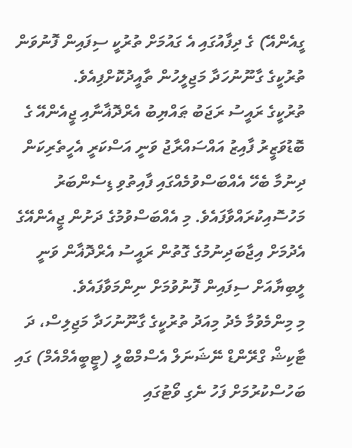ގީއެންއޭ) ގެ ދިފާއުގައި އެ ގައުމަށް ތުރުކީ ސިފައިން ފޮނުވަން ތުރުކީގެ ގާނޫނުހަދާ މަޖިލީހުން ތާއީދުކޮށްފިއެވެ.
ތުރުކީގެ ރައީސު ރަޖަބު ޠައްޔިބު އެރްދޮޣާނާއި ޖީއެންއޭ ގެ ބޮޑުވަޒީރު ފާއިޒު އައްސައްރާޖު ވަނީ އަސްކަރީ އެހީތެރިކަން ދިނުމާ ބެހޭ އެއްބަސްވުމެއްގައި ފާއިތުވި ޑިސެންބަރު މަހުސޮއިކުރައްވާފައެވެ. މި އެއްބަސްވުމުގެ ދަށުން ޖީއެންއޭގެ އެދުމަށް އިޖާބަދިނުމުގެ ގޮތުން ރައީސު އެރްދޮޣާން ވަނީ ލީބިޔާއަށް ސިފައިން ފޮނުވުމަށް ނިންމަވާފައެވެ.
މި މިންމެވުމާ މެދު މިއަދު ތުރުކީގެ ގާނޫނުހަދާ މަޖިލިސް، ދަ ޓާކިޝް ގްރޭންޑް ނޭޝަނަލް އެސްމްބްލީ (ޓީބީއެމްއެމް) ގައި ބަހުސްކުރުމަށް ފަހު ނެގި ވޯޓުގައި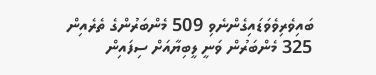ބައިވެރިވެވަޑައިގެންނެވި 509 މެންބަރުންގެ ތެރެއިން 325 މެންބަރުން ވަނީ ލީބިޔާއަށް ސިފައިން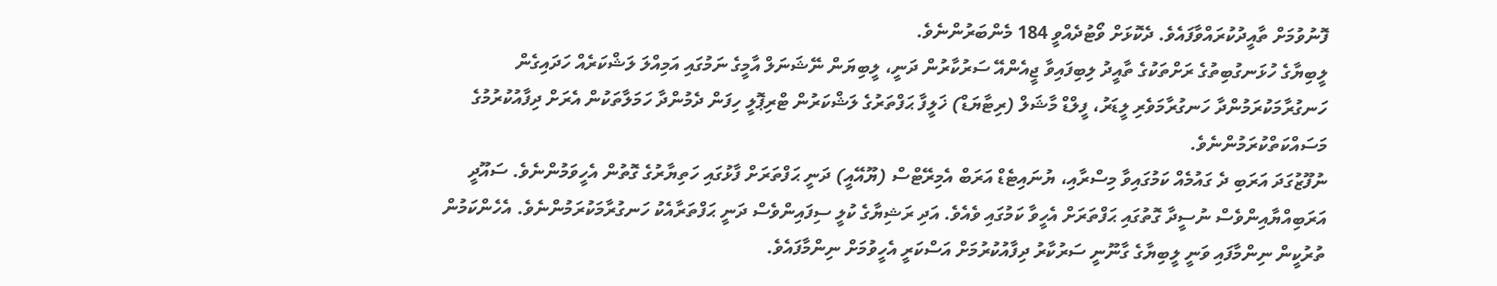ފޮނުވުމަށް ތާއީދުކުރައްވާފައެވެ. ދެކޮޅަށް ވޯޓުދެއްވީ 184 މެންބަރުންނެވެ.
ލީބިޔާގެ ހުޅަނގުބިތުގެ ރަށްތަކުގެ ތާއީދު ލިބިފައިވާ ޖީއެންއޭ ސަރުކާރުން ދަނީ، ލީބިޔަން ނޭޝަނަލް އާމީގެ ނަމުގައި އަމިއްލަ ލަޝްކަރެއް ހަދައިގެން ހަނގުރާމަކުރަމުންދާ ހަނގުރާމަވެރި ލީޑަރު، ފީލްޑް މާޝަލް (ރިޓާޔަޑް) ޚަލީފާ ޙަފްތަރުގެ ލަޝްކަރުން ޓްރިޕޮލީ ހިފަން ދެމުންދާ ހަމަލާތަކުން އެރަށް ދިފާއުކުރުމުގެ މަސައްކަތްކުރަމުންނެވެ.
ނުފޫޒުގަދަ އަރަބި ދެ ގައުމެއް ކަމުގައިވާ މިސްރާއި، ޔުނައިޓެޑް އަރަބް އެމިރޭޓްސް (ޔޫއޭއީ) ދަނީ ޙަފްތަރަށް ފާޅުގައި ހަތިޔާރުގެ ގޮތުން އެހީވަމުންނެވެ. ސައޫދީ އަރަބިއްޔާއިންވެސް ނުސީދާ ގޮތުގައި ޙަފްތަރަށް އެހީވާ ކަމުގައި ވެއެވެ. އަދި ރަޝިޔާގެ ކުލީ ސިފައިންވެސް ދަނީ ޙަފްތަރާއެކު ހަނގުރާމަކުރަމުންނެވެ. އެހެންކަމުން ތުރުކީން ނިންމާފައި ވަނީ ލީބިޔާގެ ގާނޫނީ ސަރުކާރު ދިފާއުކުރުމަށް އަސްކަރީ އެހީވުމަށް ނިންމާފައެވެ.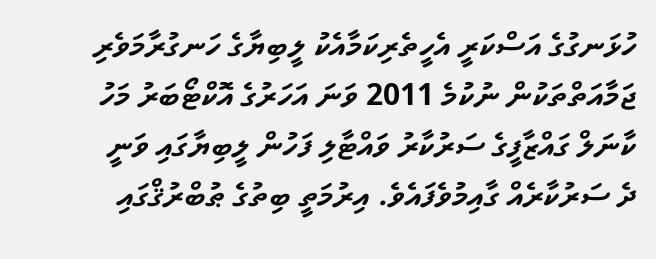ހުޅަނގުގެ އަސްކަރީ އެހީތެރިކަމާއެކު ލީބިޔާގެ ހަނގުރާމަވެރި ޖަމާއަތްތަކުން ނުކުމެ 2011 ވަނަ އަހަރުގެ އޮކްޓޯބަރު މަހު ކާނަލް ގައްޒާފީގެ ސަރުކާރު ވައްޓާލި ފަހުން ލީބިޔާގައި ވަނީ ދެ ސަރުކާރެއް ގާއިމުވެފައެވެ. އިރުމަތީ ބިތުގެ ޠުބްރުޤްގައި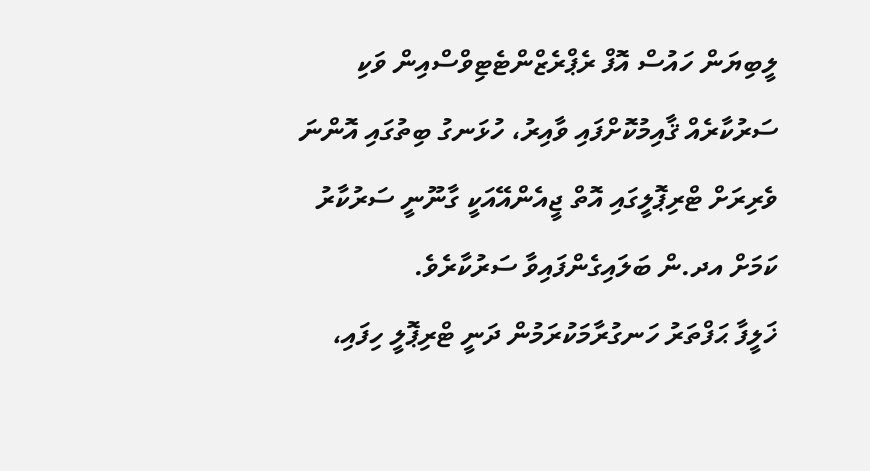ލީބިޔަން ހައުސް އޮފް ރެޕްރެޒްންޓެޓިވްސްއިން ވަކި ސަރުކާރެއް ޤާއިމުކޮށްފައި ވާއިރު، ހުޅަނގު ބިތުގައި އޮންނަ ވެރިރަށް ޓްރިޕޮލީގައި އޮތް ޖީއެންއޭއަކީ ގާނޫނީ ސަރުކާރު ކަމަށް އދ.ން ބަލައިގެންފައިވާ ސަރުކާރެވެ.
ޚަލީފާ ޙަފްތަރު ހަނގުރާމަކުރަމުން ދަނީ ޓްރިޕޮލީ ހިފައި،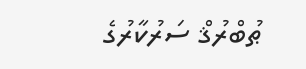ޠުބްރުޤް ސަރުކާރުގެ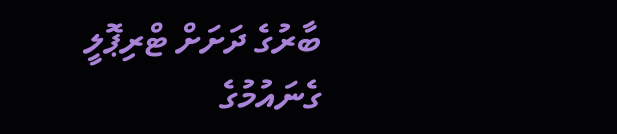ބާރުގެ ދަށަށް ޓްރިޕޮލީ ގެނައުމުގެ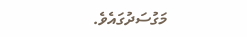މަގުސަދުގައެވެ.